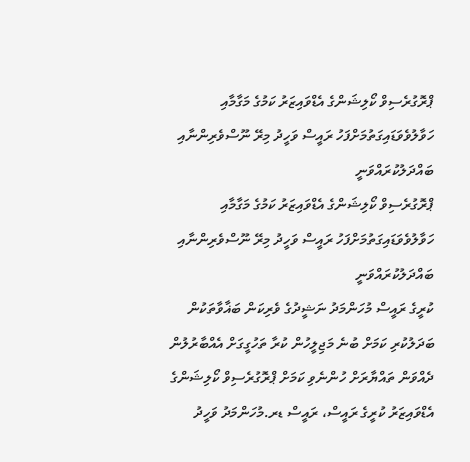ޕްރޮގުރެސިވް ކޯލިޝަންގެ އެޑްވައިޒަރު ކަމުގެ މަގާމާއި ހަވާލުވެވަޑައިގަތުމަށްފަހު ރައީސް ވަހީދު މިރޭ ނޫސްވެރިންނާއި ބައްދަލުކުރައްވަނީ
ޕްރޮގުރެސިވް ކޯލިޝަންގެ އެޑްވައިޒަރު ކަމުގެ މަގާމާއި ހަވާލުވެވަޑައިގަތުމަށްފަހު ރައީސް ވަހީދު މިރޭ ނޫސްވެރިންނާއި ބައްދަލުކުރައްވަނީ
ކުރީގެ ރައީސް މުހަންމަދު ނަޝީދުގެ ވެރިކަން ބަޣާވާތަކުން ބަދަލުކުރި ކަމަށް ބުނެ މަޖިލީހުން ކުރާ ތަހުގީގަށް އެއްބާރުލުން ދެއްވަން ތައްޔާރަށް ހުންނެވި ކަމަށް ޕްރޮގުރެސިވް ކޯލިޝަންގެ އެޑްވައިޒަރު ކުރީގެ ރައީސް، ރައީސް ޑރ.މުހަންމަދު ވަހީދު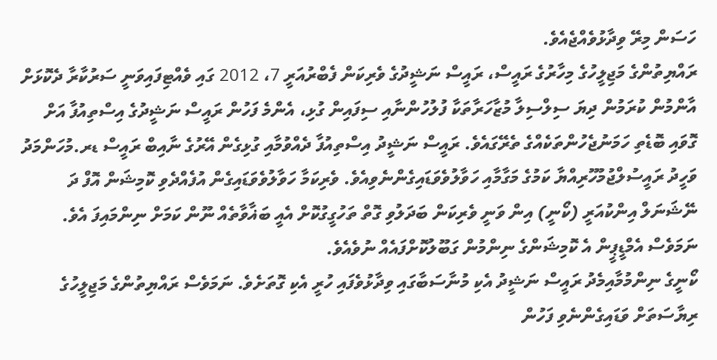ހަސަން މިރޭ ވިދާޅުވެއްޖެއެވެ.
ރައްޔިތުންގެ މަޖިލީހުގެ މިހާރުގެ ރައީސް، ރައީސް ނަޝީދުގެ ވެރިކަން ފެބްރުއަރީ 7، 2012 ގައި ވެއްޓިފައިވަނީ ސަރުކާރާ ދެކޮޅަށް އާންމުން ކުރަމުން ދިޔަ ސިލްސިލާ މުޒާހަރާތަކާ ފުލުހުންނާއި ސިފައިން ގުޅި، އެންމެ ފަހުން ރައީސް ނަޝީދުގެ އިސްތިއުފާ އަށް ގޮވައި ބޮޑެތި ހަމަނުޖެހުންތަކެއްގެ ތެރޭގައެވެ. ރައީސް ނަޝީދު އިސްތިއުފާ ދެއްވުމާއި ގުޅިގެން އޭރުގެ ނާއިބް ރައީސް ޑރ.މުހަންމަދު ވަހީދު ރައީސުލްޖުމުހޫރިއްޔާ ކަމުގެ މަގާމާއި ހަވާލުވެވަޑައިގެންނެވިއެވެ. ވެރިކަމާ ހަވާލުވެވަޑައިގެން އުފެއްދެވި ކޮމިޝަން އޮފް ދަ ނޭޝަނަލް އިންކުއަރީ (ކޯނީ) އިން ވަނީ ވެރިކަން ބަދަލުވި ގޮތް ތަހުގީގުކޮށް އެއީ ބަޣާވާތެއް ނޫން ކަމަށް ނިންމައިފަ އެވެ. ނަމަވެސް އެމްޑީޕީން އެ ކޮމިޝަންގެ ނިންމުން ގަބޫލުކޮށްފައެއް ނުވެއެވެ.
ކޯނީގެ ނިންމުމާއިމެދު ރައީސް ނަޝީދު އެކި މުނާސަބާގައި ވިދާޅުވެފައި ހުރީ އެކި ގޮތަށެވެ. ނަމަވެސް ރައްޔިތުންގެ މަޖިލީހުގެ ރިޔާސަތަށް ވަޑައިގެންނެވި ފަހުން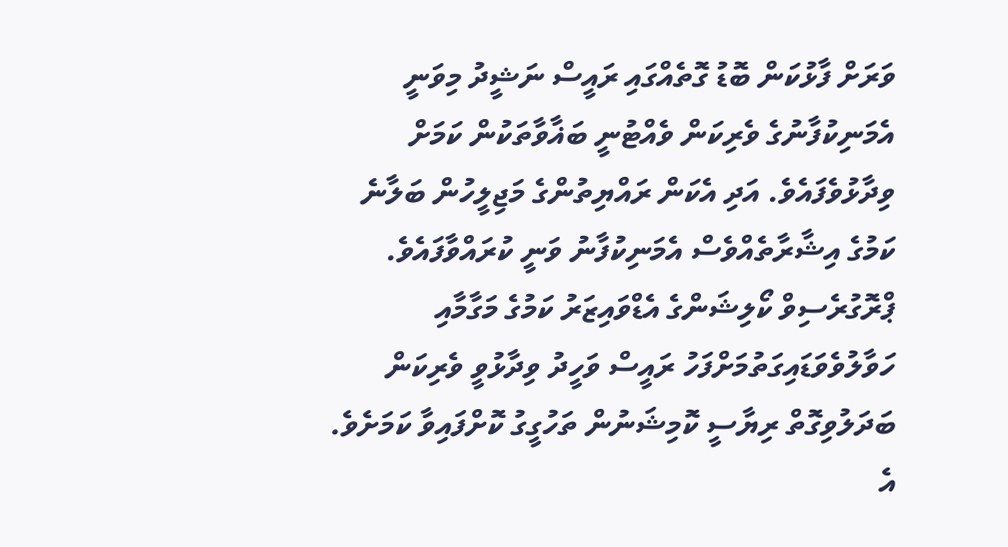ވަރަށް ފާޅުކަން ބޮޑު ގޮތެއްގައި ރައީސް ނަޝީދު މިވަނީ އެމަނިކުފާނުގެ ވެރިކަން ވެއްޓުނީ ބަޣާވާތަކުން ކަމަށް ވިދާޅުވެފައެވެ. އަދި އެކަން ރައްޔިތުންގެ މަޖިލީހުން ބަލާނެ ކަމުގެ އިޝާރާތެއްވެސް އެމަނިކުފާނު ވަނީ ކުރައްވާފައެވެ.
ޕްރޮގުރެސިވް ކޯލިޝަންގެ އެޑްވައިޒަރު ކަމުގެ މަގާމާއި ހަވާލުވެވަޑައިގަތުމަށްފަހު ރައީސް ވަހީދު ވިދާޅުވީ ވެރިކަން ބަދަލުވިގޮތް ރިޔާސީ ކޮމިޝަނުން ތަހުގީގު ކޮށްފައިވާ ކަމަށެވެ. އެ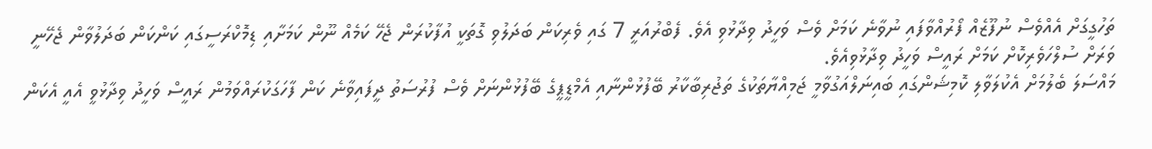ތަހުގީގަށް އެއްވެސް ނުފޫޒެއް ފޯރުއްވާފައި ނުވާނެ ކަމަށް ވެސް ވަހީދު ވިދާޅުވި އެވެ. ފެބްރުއަރީ 7 ގައި ވެރިކަން ބަދަލުވި ގޮތަކީ އުފާކުރަން ޖެހޭ ކަމެއް ނޫން ކަމަށާއި ޑިމޮކްރަސީގައި ކަންކަން ބަދަލުވާން ޖެހޭނީ ވަރަށް ސުލްހަވެރިކޮށް ކަމަށް ރައީސް ވަހީދު ވިދާޅުވިއެވެ.
މައްސަލަ ބެލުމަށް އެކުލަވާލި ކޮމިޝަންގައި ބައިނަލްއަގުވާމީ ޖަމިއްޔާތަކުގެ ތަޖުރިބާކާރު ބޭފުޅުންނާއި އެމްޑީޕީގެ ބޭފުޅުންނަށް ވެސް ފުރުސަތު ދީފައިވާނެ ކަން ފާހަގަކުރައްވަމުން ރައީސް ވަހީދު ވިދާޅުވީ އެއީ އެކަން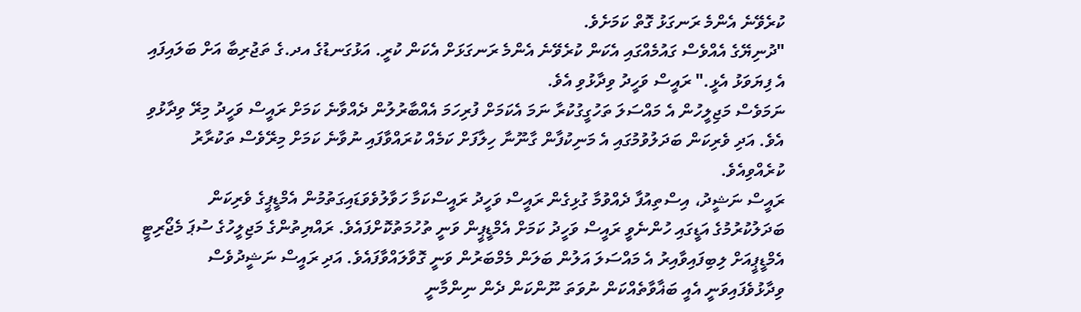ކުރެވޭނެ އެންމެ ރަނގަޅު ގޮތް ކަމަށެވެ.
"ދުނިޔޭގެ އެއްވެސް ގައުމެއްގައި އެކަން ކުރެވޭނެ އެންމެ ރަނގަޅަށް އެކަން ކުރީ. އަޅުގަނޑުގެ އދ.ގެ ތަޖުރިބާ އަށް ބަލައިފައި އެ ފިޔަވަޅު އެޅީ." ރައީސް ވަހީދު ވިދާޅުވި އެވެ.
ނަމަވެސް މަޖިލީހުން އެ މައްސަލަ ތަހުގީގުކުރާ ނަމަ އެކަމަށް ފުރިހަމަ އެއްބާރުލުން ދެއްވާނެ ކަމަށް ރައީސް ވަހީދު މިރޭ ވިދާޅުވި އެވެ. އަދި ވެރިކަން ބަދަލުވުމުގައި އެ މަނިކުފާން ގާނޫނާ ހިލާފަށް ކަމެއް ކުރައްވާފައި ނުވާނެ ކަމަށް މިރޭވެސް ތަކުރާރު ކުރެއްވިއެވެ.
ރައީސް ނަޝީދު، އިސްތިއުފާ ދެއްވުމާ ގުޅިގެން ރައީސް ވަހީދު ރައީސްކަމާ ހަވާލުވެވަޑައިގަތުމުން އެމްޑީޕީގެ ވެރިކަން ބަދަލުކުރުމުގެ އަޑީގައި ހުންނެވީ ރައީސް ވަހީދު ކަމަށް އެމްޑީޕީން ވަނީ ތުހުމަތުކޮށްފައެވެ. ރައްޔިތުންގެ މަޖިލީހުގެ ސުޕަ މެޖޯރިޓީ އެމްޑީޕީއަށް ލިބިފައިވާއިރު އެ މައްސަލަ އަލުން ބަލަން މެމްބަރުން ވަނީ ގޮވާލައްވާފައެވެ. އަދި ރައީސް ނަޝީދުވެސް ވިދާޅުވެފައިވަނީ އެއީ ބަޣާވާތެއްކަން ނުވަތަ ނޫންކަން ދެން ނިންމާނީ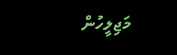މަޖިލީހުން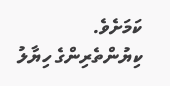ކަމަށެވެ.
ކިޔުންތެރިންގެ ހިޔާލު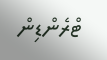ޓްރެންޑިން